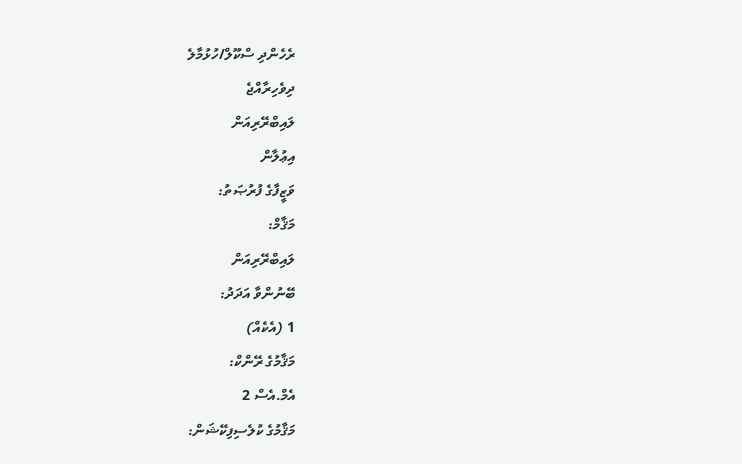ރެހެންދި ސްކޫލް/ހުޅުމާލެ
ދިވެހިރާއްޖެ
ލައިބްރޭރިއަން
އިޢުލާން
ވަޒީފާގެ ފުރުޞަތު:
މަޤާމް:
ލައިބްރޭރިއަން
ބޭނުންވާ އަދަދު:
1 (އެކެއް)
މަޤާމުގެ ރޭންކް:
އެމް.އެސް 2
މަޤާމުގެ ކުލެސިފިކޭޝަން: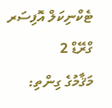ޓެކްނިކަލް އޮފިސަރ ގްރޭޑް 2
މަޤާމުގެ ގިންތި: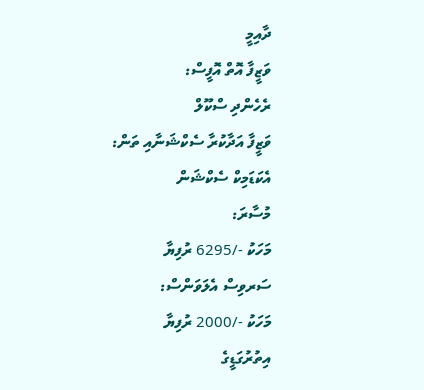ދާއިމީ
ވަޒީފާ އޮތް އޮފީސް:
ރެހެންދި ސްކޫލް
ވަޒީފާ އަދާކުރާ ސެކްޝަނާއި ތަން:
އެކަޑަމިކް ސެކްޝަން
މުސާރަ:
މަހަކު -/6295 ރުފިޔާ
ސަރވިސް އެލަވަންސް:
މަހަކު -/2000 ރުފިޔާ
އިތުރުގަޑީގެ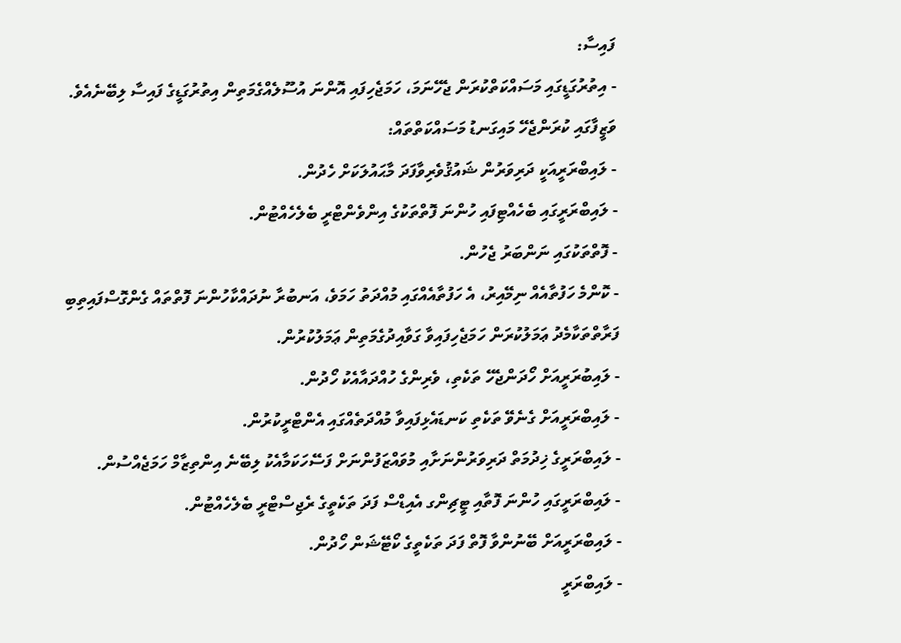ފައިސާ:
- އިތުރުގަޑީގައި މަސައްކަތްކުރަން ޖެހޭނަމަ، ހަމަޖެހިފައި އޮންނަ އުސޫލެއްގެމަތިން އިތުރުގަޑީގެ ފައިސާ ލިބޭނެއެވެ.
ވަޒީފާގައި ކުރަންޖެހޭ މައިގަނޑު މަސައްކަތްތައް:
- ލައިބްރަރީއަކީ ދަރިވަރުން ޝައުޤުވެރިވާފަދަ މާޙައުލަކަށް ހެދުން.
- ލައިބްރަރީގައި ބެހެއްޓިފައި ހުންނަ ފޮތްތަކުގެ އިންވެންޓްރީ ބެލެހެއްޓުން.
- ފޮތްތަކުގައި ނަންބަރު ޖެހުން.
- ކޮންމެ ހަފުތާއެއް ނިމޭއިރު، އެ ހަފުތާއެއްގައި މުއްދަތު ހަމަވެ، އަނބުރާ ނުދައްކާހުންނަ ފޮތްތައް ގެންގޮސްފައިތިބި ފަރާތްތަކާމެދު ޢަމަލުކުރަން ހަމަޖެހިފައިވާ ގަވާއިދުގެމަތިން ޢަމަލުކުރުން.
- ލައިބުރަރީއަށް ހޯދަންޖެހޭ ތަކެތި، ވެރިންގެ ހުއްދައާއެކު ހޯދުން.
- ލައިބްރަރީއަށް ގެނެވޭ ތަކެތި ކަނޑައެޅިފައިވާ މުއްދަތެއްގައި އެންޓްރީކުރުން.
- ލައިބްރަރީގެ ޚިދުމަތް ދަރިވަރުންނަށާއި މުވައްޒަފުންނަށް ފަސޭހަކަމާއެކު ލިބޭނެ އިންތިޒާމް ހަމަޖެއްސުން.
- ލައިބްރަރީގައި ހުންނަ ފޮތާއި ޓީޗިންގ އެއިޑްސް ފަދަ ތަކެތީގެ ރެޖިސްޓްރީ ބެލެހެއްޓުން.
- ލައިބްރަރީއަށް ބޭނުންވާ ފޮތް ފަދަ ތަކެތީގެ ކޯޓޭޝަން ހޯދުން.
- ލައިބްރަރީ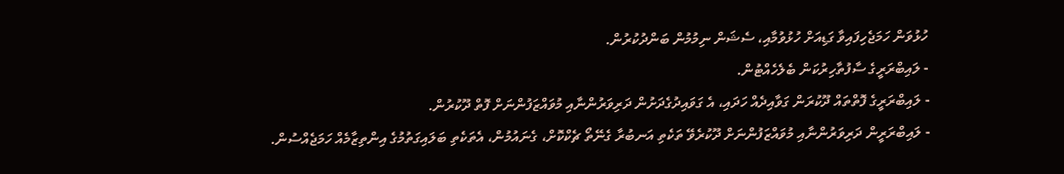ހުޅުވަން ހަމަޖެހިފައިވާ ގަޑިއަށް ހުޅުވުމާއި، ސެޝަން ނިމުމުން ބަންދުކުރުން.
- ލައިބްރަރީގެ ސާފުތާހިރުކަން ބެލެހެއްޓުން.
- ލައިބްރަރީގެ ފޮތްތައް ދޫކުރަން ގަވާއިދެއް ހަދައި، އެ ގަވައިދުގެދަށުން ދަރިވަރުންނާއި މުވައްޒަފުންނަށް ފޮތް ދޫކުރުން.
- ލައިބްރަރީން ދަރިވަރުންނާއި މުވައްޒަފުންނަށް ދޫކުރެވޭ ތަކެތި އަނބުރާ ގެނޭތޯ ޗެކްކޮށް، ގެނައުމުން، އެތަކެތި ބަލައިގަތުމުގެ އިންތިޒާމެއް ހަމަޖެއްސުން.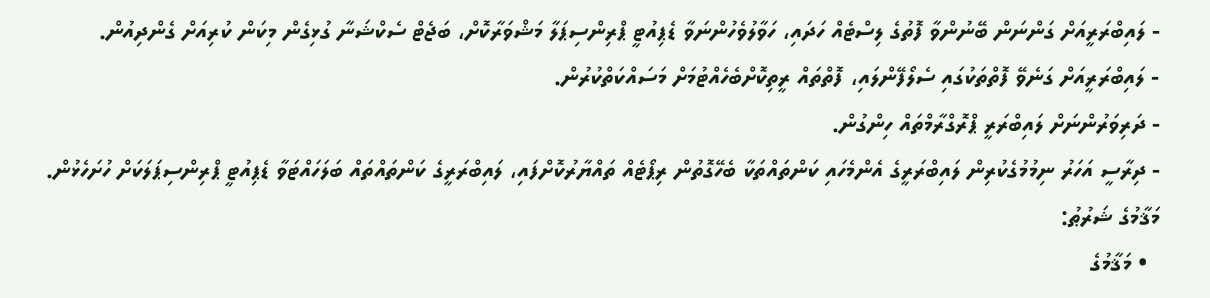- ލައިބްރަރީއަށް ގަންނަން ބޭނުންވާ ފޮތުގެ ލިސްޓެއް ހަދައި، ހަވާލުވެހުންނަވާ ޑެޕިއުޓީ ޕްރިންސިޕަލާ މަޝްވަރާކޮށް، ބަޖެޓް ސެކްޝަނާ ގުޅިގެން މިކަން ކުރިއަށް ގެންދިއުން.
- ލައިބްރަރީއަށް ގަނެވޭ ފޮތްތަކުގައި ސެލޯފޭންލައި، ފޮތްތައް ރީތިކޮށްބެހެއްޓުމަށް މަސައްކަތްކުރުން.
- ދަރިވަރުންނަށް ލައިބްރަރީ ޕްރޮގްރާމްތައް ހިންގުން.
- ދިރާސީ އަހަރު ނިމުމުގެކުރިން ލައިބްރަރީގެ އެންމެހައި ކަންތައްތަކާ ބެހޭގޮތުން ރިޕޯޓެއް ތައްޔާރުކޮށްފައި، ލައިބްރަރީގެ ކަންތައްތައް ބަލަހައްޓަވާ ޑެޕިއުޓީ ޕްރިންސިޕަލަކަށް ހުށަހެޅުން.
މަޤާމުގެ ޝަރުޠު:
  • މަޤާމުގެ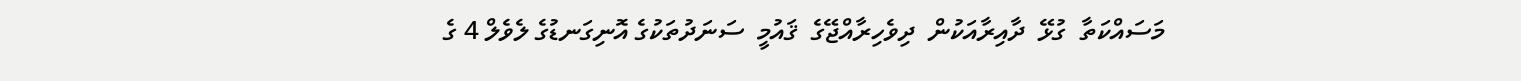މަސައްކަތާ  ގުޅޭ  ދާއިރާއަކުން  ދިވެހިރާއްޖޭގެ  ޤައުމީ  ސަނަދުތަކުގެ އޮނިގަނޑުގެ ލެވެލް 4 ގެ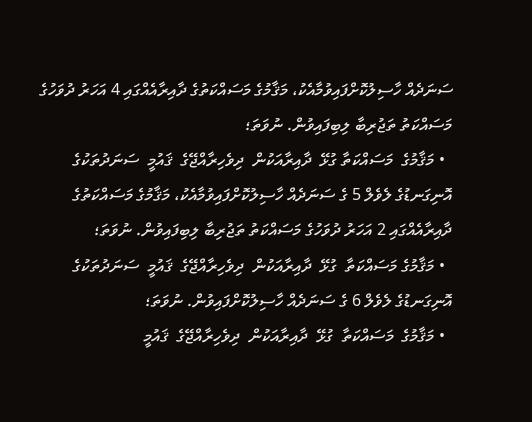ސަނަދެއް ހާސިލުކޮށްފައިވުމާއެކު، މަޤާމުގެ މަސައްކަތުގެ ދާއިރާއެއްގައި 4 އަހަރު ދުވަހުގެ މަސައްކަތު ތަޖުރިބާ ލިބިފައިވުން. ނުވަތަ؛
  • މަޤާމުގެ  މަސައްކަތާ ގުޅޭ  ދާއިރާއަކުން  ދިވެހިރާއްޖޭގެ  ޤައުމީ  ސަނަދުތަކުގެ  އޮނިގަނޑުގެ ލެވެލް 5 ގެ ސަނަދެއް ހާސިލުކޮށްފައިވުމާއެކު، މަޤާމުގެ މަސައްކަތުގެ ދާއިރާއެއްގައި 2 އަހަރު ދުވަހުގެ މަސައްކަތު ތަޖުރިބާ ލިބިފައިވުން. ނުވަތަ؛
  • މަޤާމުގެ މަސައްކަތާ  ގުޅޭ  ދާއިރާއަކުން  ދިވެހިރާއްޖޭގެ  ޤައުމީ  ސަނަދުތަކުގެ  އޮނިގަނޑުގެ ލެވެލް 6 ގެ ސަނަދެއް ހާސިލުކޮށްފައިވުން. ނުވަތަ؛
  • މަޤާމުގެ  މަސައްކަތާ  ގުޅޭ  ދާއިރާއަކުން  ދިވެހިރާއްޖޭގެ  ޤައުމީ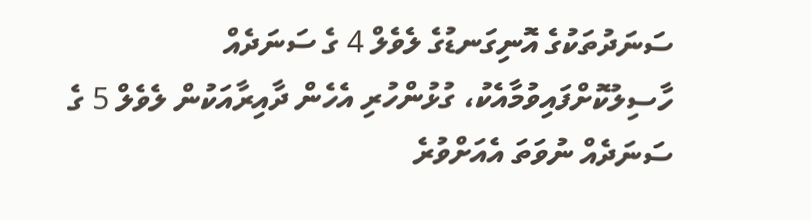ސަނަދުތަކުގެ އޮނިގަނޑުގެ ލެވެލް 4 ގެ ސަނަދެއް ހާސިލުކޮށްފައިވުމާއެކު، ގުޅުންހުރި އެހެން ދާއިރާއަކުން ލެވެލް 5 ގެ ސަނަދެއް ނުވަތަ އެއަށްވުރެ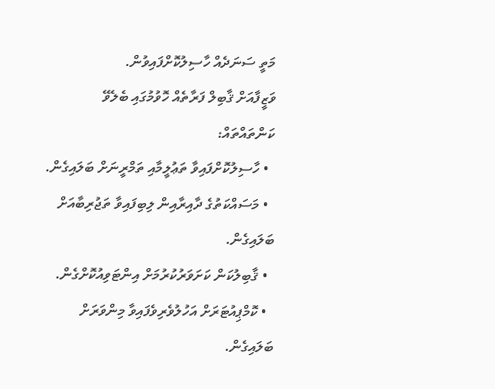މަތީ ސަނަދެއް ހާސިލުކޮށްފައިވުން.
ވަޒީފާއަށް ޤާބިލް ފަރާތެއް ހޮވުމުގައި ބެލެވޭ ކަންތައްތައް:
  • ހާސިލުކޮށްފައިވާ ތަޢުލީމާއި ތަމްރީނަށް ބަލައިގެން.
  • މަސައްކަތުގެ ދާއިރާއިން ލިބިފައިވާ ތަޖުރިބާއަށް ބަލައިގެން.
  • ޤާބިލުކަން ކަށަވަރުކުރުމަށް އިންޓަވިއުކޮށްގެން.
  • ކޮމްޕިއުޓަރަށް އަހުލުވެރިވެފައިވާ މިންވަރަށް ބަލައިގެން.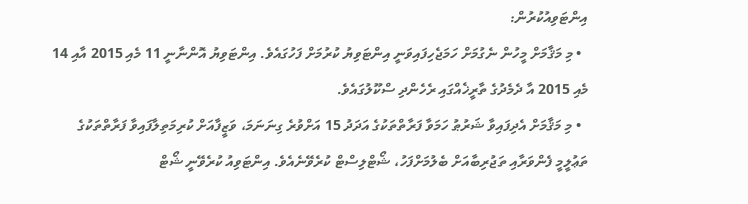އިންޓަވިއުކުރުން:
  • މި މަޤާމަށް މީހުން ނެގުމަށް ހަމަޖެހިފައިވަނީ އިންޓަވިޔު ކުރުމަށް ފަހުގައެވެ. އިންޓަވިޔު އޮންނާނީ 11 މެއި 2015 އާއި 14 މެއި 2015 އާ ދެމެދުގެ ތާރީޚެއްގައި ރެހެންދި ސްކޫލުގައެވެ.
  • މި މަޤާމަށް އެދިފައިވާ ޝަރުޠު ހަމަވާ ފަރާތްތަކުގެ އަދަދު 15 އަށްވުރެ ގިނަނަމަ، ވަޒީފާއަށް ކުރިމަތިލާފައިވާ ފަރާތްތަކުގެ ތަޢުލީމީ ފެންވަރާއި ތަޖުރިބާއަށް ބެލުމަށްފަހު، ޝޯޓްލިސްޓް ކުރެވޭނެއެވެ. އިންޓަވިއު ކުރެވޭނީ ޝޯޓް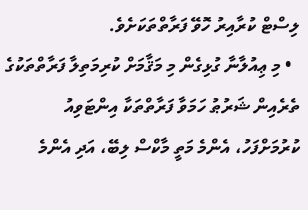ލިސްޓް ކުރާއިރު ހޮވޭ ފަރާތްތަކަށެވެ.
  • މި ޢިއުލާނާ ގުޅިގެން މި މަޤާމަށް ކުރިމަތިލާ ފަރާތްތަކުގެ ތެރެއިން ޝަރުޠު ހަމަވާ ފަރާތްތަކާ އިންޓަވިއު ކުރުމަށްފަހު، އެންމެ މަތީ މާކްސް ލިބޭ، އަދި އެންމެ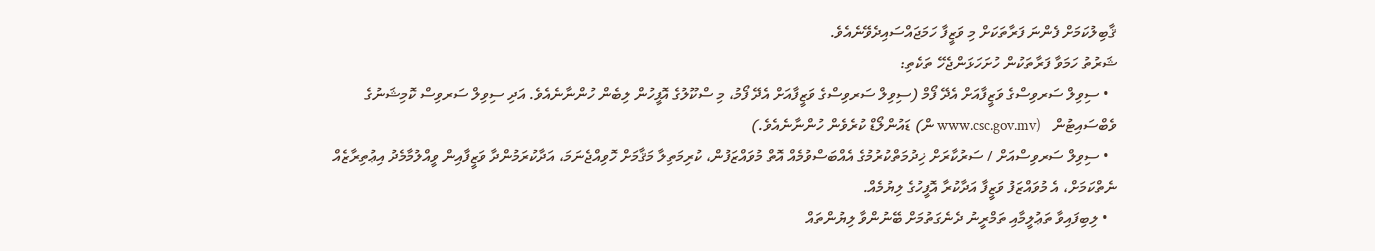ޤާބިލުކަމަށް ފެންނަ ފަރާތަކަށް މި ވަޒީފާ ހަމަޖައްސައިދެވޭނެއެވެ.
ޝަރުތު ހަމަވާ ފަރާތަކުން ހުށަހަޅަންޖެހޭ ތަކެތި:
  • ސިވިލް ސަރވިސްގެ ވަޒީފާއަށް އެދޭ ފޯމް (ސިވިލް ސަރވިސްގެ ވަޒީފާއަށް އެދޭ ފޯމު، މި ސްކޫލުގެ އޮފީހުން ލިބެން ހުންނާނެއެވެ. އަދި ސިވިލް ސަރވިސް ކޮމިޝަނުގެ ވެބްސައިޓުން   (www.csc.gov.mv ން) ޑައުންލޯޑް ކުރެވެން ހުންނާނެއެވެ.)
  • ސިވިލް ސަރވިސްއަށް / ސަރުކާރަށް ޚިދުމަތްކުރުމުގެ އެއްބަސްވުމެއް އޮތް މުވައްޒަފުން، ކުރިމަތިލާ މަޤާމަށް ހޮވިއްޖެނަމަ، އަދާކުރަމުންދާ ވަޒީފާއިން ވީއްލުމާމެދު އިޢުތިރާޒެއް ނެތްކަމަށް، އެ މުވައްޒަފު ވަޒީފާ އަދާކުރާ އޮފީހުގެ ލިޔުމެއް.
  • ލިބިފައިވާ ތަޢުލީމާއި ތަމްރީނު ދެނެގަތުމަށް ބޭނުންވާ ލިޔުންތައް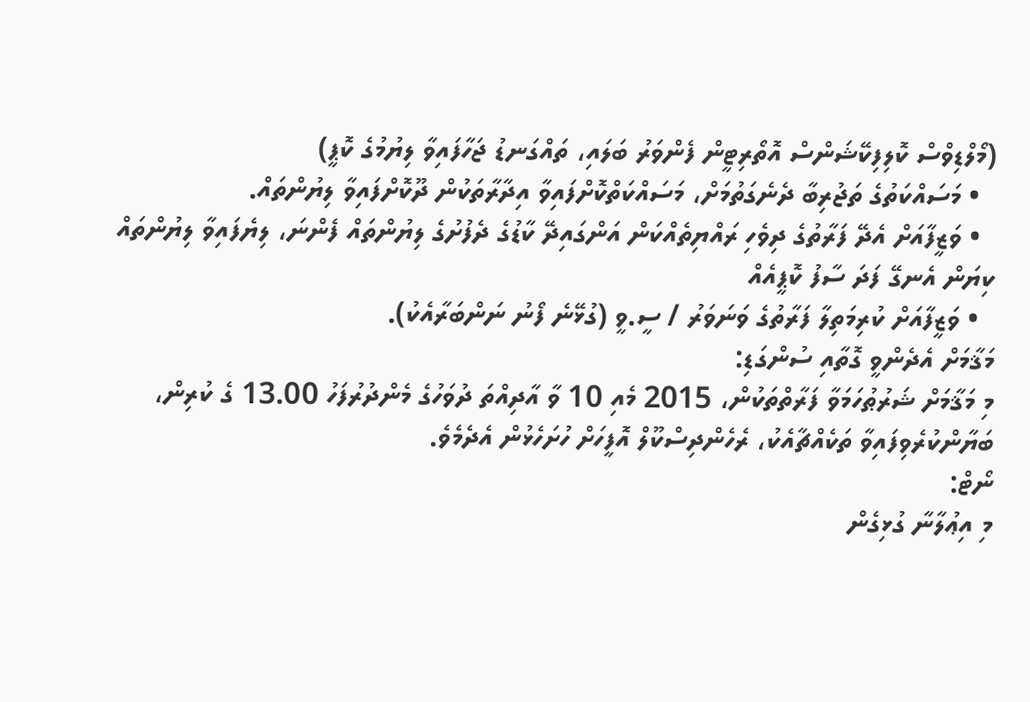(މޯލްޑިވްސް ކޮލިފިކޭޝަންސް އޮތޯރިޓީން ފެންވަރު ބަލައި، ތައްގަނޑު ޖަހާފައިވާ ލިޔުމުގެ ކޮޕީ)
  • މަސައްކަތުގެ ތަޖުރިބާ ދެނެގަތުމަށް، މަސައްކަތްކޮށްފައިވާ އިދާރާތަކުން ދޫކޮށްފައިވާ ލިޔުންތައް.
  • ވަޒީފާއަށް އެދޭ ފަރާތުގެ ދިވެހި ރައްޔިތެއްކަން އަންގައިދޭ ކާޑުގެ ދެފުށުގެ ލިޔުންތައް ފެންނަ، ލިޔެފައިވާ ލިޔުންތައް ކިޔަން އެނގޭ ފަދަ ސާފު ކޮޕީއެއް
  • ވަޒީފާއަށް ކުރިމަތިލާ ފަރާތުގެ ވަނަވަރު / ސީ.ވީ (ގުޅޭނެ ފޯނު ނަންބަރާއެކު).
މަޤާމަށް އެދެންވީ ގޮތާއި ސުންގަޑި:
މި މަޤާމަށް ޝަރުޠުހަމަވާ ފަރާތްތަކުން، 2015 މެއި 10 ވާ އާދިއްތަ ދުވަހުގެ މެންދުރުފަހު 13.00 ގެ ކުރިން، ބަޔާންކުރެވިފައިވާ ތަކެއްޗާއެކު، ރެހެންދިސްކޫލް އޮފީހަށް ހުށަހެޅުން އެދެމެވެ.
ނޯޓް:
މި އިޢުލާނާ ގުޅިގެން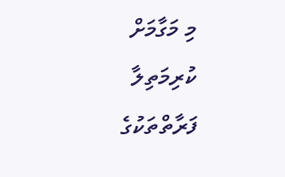މި މަގާމަށް ކުރިމަތިލާ ފަރާތްތަކުގެ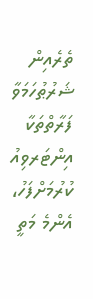ތެރެއިން ޝަރުޠުހަމަވާ ފަރާތްތަކާ އިންޓަރވިއު ކުރުމަށްފަހު، އެންމެ މަތީ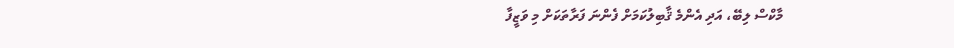މާކްސް ލިބޭ، އަދި އެންމެ ޤާބިލުކަމަށް ފެންނަ ފަރާތަކަށް މި ވަޒީފާ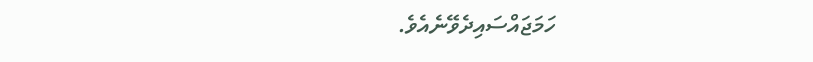ހަމަޖައްސައިދެވޭނެއެވެ.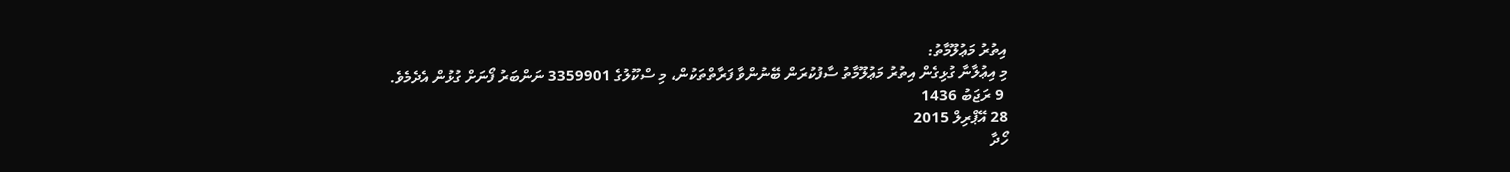އިތުރު މަޢުލޫމާތު:
މި އިޢުލާނާ ގުޅިގެން އިތުރު މަޢުލޫމާތު ސާފުކުރަން ބޭނުންވާ ފަރާތްތަކުން، މި ސްކޫލުގެ 3359901 ނަންބަރު ފޯނަށް ގުޅުން އެދެމެވެ.
 9 ރަޖަބު 1436
28 އޭޕްރިލް 2015
ހޯދާ